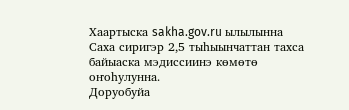Хаартыска sakha.gov.ru ылылынна
Саха сиригэр 2,5 тыһыынчаттан тахса байыаска мэдиссиинэ көмөтө оҥоһулунна.
Доруобуйа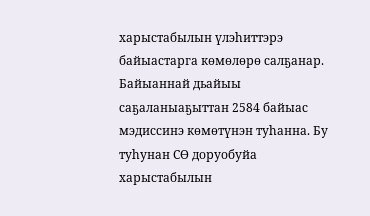харыстабылын үлэһиттэрэ байыастарга көмөлөрө салҕанар. Байыаннай дьайыы саҕаланыаҕыттан 2584 байыас мэдиссинэ көмөтүнэн туһанна. Бу туһунан СӨ доруобуйа харыстабылын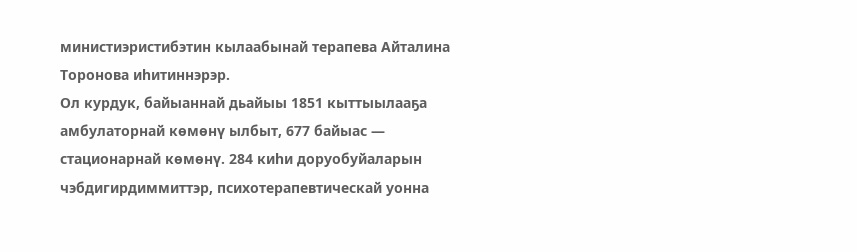министиэристибэтин кылаабынай терапева Айталина Торонова иһитиннэрэр.
Ол курдук, байыаннай дьайыы 1851 кыттыылааҕа амбулаторнай көмөнү ылбыт, 677 байыас — стационарнай көмөнү. 284 киһи доруобуйаларын чэбдигирдиммиттэр, психотерапевтическай уонна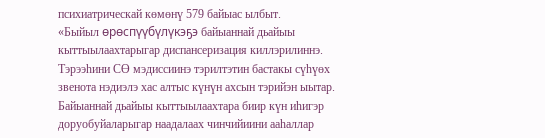психиатрическай көмөнү 579 байыас ылбыт.
«Быйыл өрөспүүбүлүкэҕэ байыаннай дьайыы кыттыылаахтарыгар диспансеризация киллэрилиннэ. Тэрээһини СӨ мэдиссиинэ тэрилтэтин бастакы сүһүөх звенота нэдиэлэ хас алтыс күнүн ахсын тэрийэн ыытар. Байыаннай дьайыы кыттыылаахтара биир күн иһигэр доруобуйаларыгар наадалаах чинчийиини ааһаллар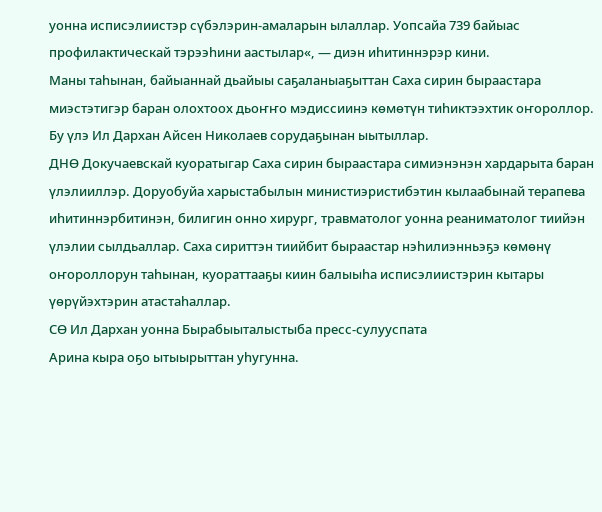уонна исписэлиистэр сүбэлэрин-амаларын ылаллар. Уопсайа 739 байыас профилактическай тэрээһини аастылар«, — диэн иһитиннэрэр кини.
Маны таһынан, байыаннай дьайыы саҕаланыаҕыттан Саха сирин быраастара миэстэтигэр баран олохтоох дьоҥҥо мэдиссиинэ көмөтүн тиһиктээхтик оҥороллор. Бу үлэ Ил Дархан Айсен Николаев сорудаҕынан ыытыллар.
ДНӨ Докучаевскай куоратыгар Саха сирин быраастара симиэнэнэн хардарыта баран үлэлииллэр. Доруобуйа харыстабылын министиэристибэтин кылаабынай терапева иһитиннэрбитинэн, билигин онно хирург, травматолог уонна реаниматолог тиийэн үлэлии сылдьаллар. Саха сириттэн тиийбит быраастар нэһилиэнньэҕэ көмөнү оҥороллорун таһынан, куораттааҕы киин балыыһа исписэлиистэрин кытары үөрүйэхтэрин атастаһаллар.
СӨ Ил Дархан уонна Бырабыыталыстыба пресс-сулууспата
Арина кыра оҕо ытыырыттан уһугунна.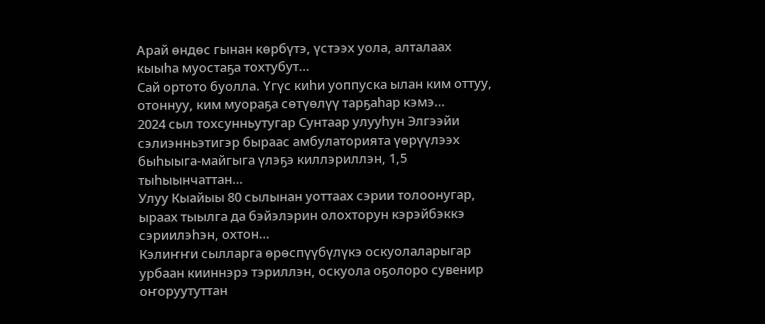Арай өндөс гынан көрбүтэ, үстээх уола, алталаах кыыһа муостаҕа тохтубут…
Сай ортото буолла. Үгүс киһи уоппуска ылан ким оттуу, отоннуу, ким муораҕа сөтүөлүү тарҕаһар кэмэ…
2024 сыл тохсунньутугар Сунтаар улууһун Элгээйи сэлиэнньэтигэр быраас амбулаторията үөрүүлээх быһыыга-майгыга үлэҕэ киллэриллэн, 1,5 тыһыынчаттан…
Улуу Кыайыы 80 сылынан уоттаах сэрии толоонугар, ыраах тыылга да бэйэлэрин олохторун кэрэйбэккэ сэриилэһэн, охтон…
Кэлиҥҥи сылларга өрөспүүбүлүкэ оскуолаларыгар урбаан кииннэрэ тэриллэн, оскуола оҕолоро сувенир оҥоруутуттан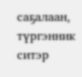саҕалаан, түргэнник ситэр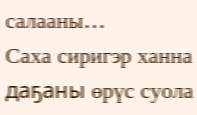салааны…
Саха сиригэр ханна даҕаны өрүс суола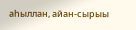аһыллан, айан-сырыы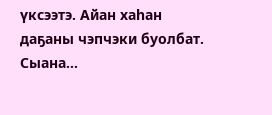үксээтэ. Айан хаһан даҕаны чэпчэки буолбат. Сыана…